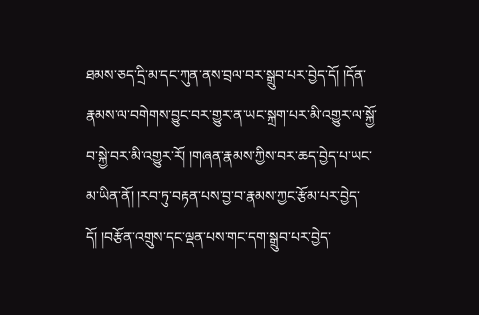ཐམས་ཅད་དྲི་མ་དང་ཀུན་ནས་བྲལ་བར་སྒྲུབ་པར་བྱེད་དོ། །དོན་རྣམས་ལ་བགེགས་བྱུང་བར་གྱུར་ན་ཡང་སྐྲག་པར་མི་འགྱུར་ལ་སྐྱོ་བ་སྐྱེ་བར་མི་འགྱུར་རོ། །གཞན་རྣམས་ཀྱིས་བར་ཆད་བྱེད་པ་ཡང་མ་ཡིན་ནོ། །རབ་ཏུ་བརྟན་པས་བྱ་བ་རྣམས་ཀྱང་རྩོམ་པར་བྱེད་དོ། །བརྩོན་འགྲུས་དང་ལྡན་པས་གང་དག་སྒྲུབ་པར་བྱེད་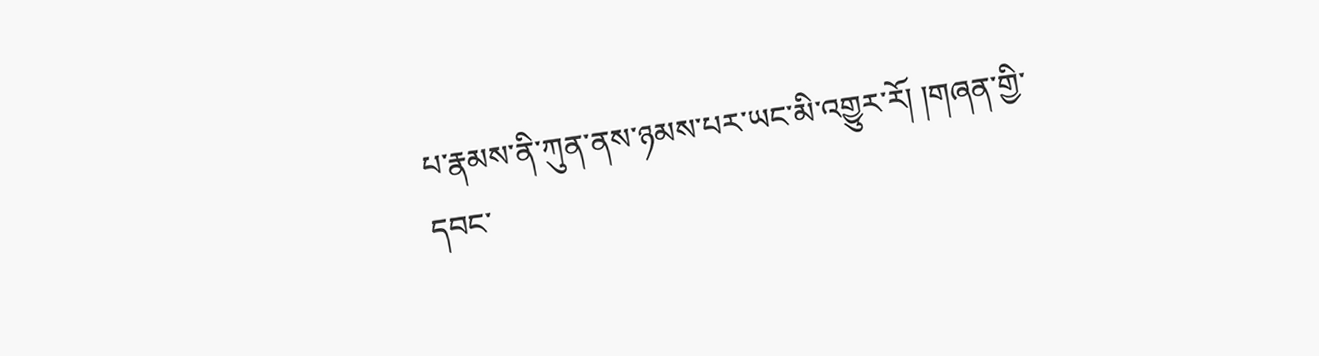པ་རྣམས་ནི་ཀུན་ནས་ཉམས་པར་ཡང་མི་འགྱུར་རོ། །གཞན་གྱི་དབང་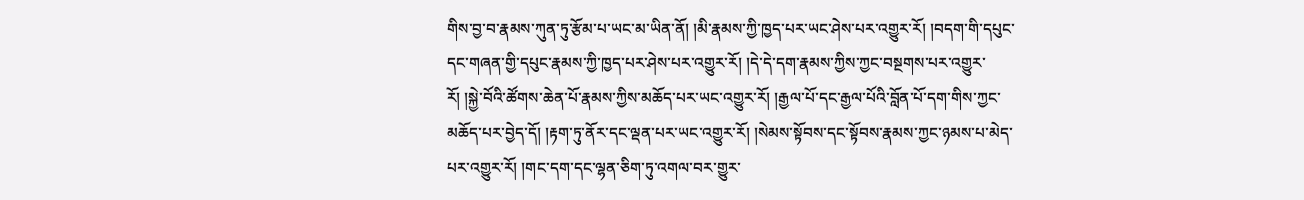གིས་བྱ་བ་རྣམས་ཀུན་ཏུ་རྩོམ་པ་ཡང་མ་ཡིན་ནོ། །མི་རྣམས་ཀྱི་ཁྱད་པར་ཡང་ཤེས་པར་འགྱུར་རོ། །བདག་གི་དཔུང་དང་གཞན་གྱི་དཔུང་རྣམས་ཀྱི་ཁྱད་པར་ཤེས་པར་འགྱུར་རོ། །དེ་དེ་དག་རྣམས་ཀྱིས་ཀྱང་བསྔགས་པར་འགྱུར་རོ། །སྐྱེ་བོའི་ཚོགས་ཆེན་པོ་རྣམས་ཀྱིས་མཆོད་པར་ཡང་འགྱུར་རོ། །རྒྱལ་པོ་དང་རྒྱལ་པོའི་བློན་པོ་དག་གིས་ཀྱང་མཆོད་པར་བྱེད་དོ། །རྟག་ཏུ་ནོར་དང་ལྡན་པར་ཡང་འགྱུར་རོ། །སེམས་སྟོབས་དང་སྟོབས་རྣམས་ཀྱང་ཉམས་པ་མེད་པར་འགྱུར་རོ། །གང་དག་དང་ལྷན་ཅིག་ཏུ་འགལ་བར་གྱུར་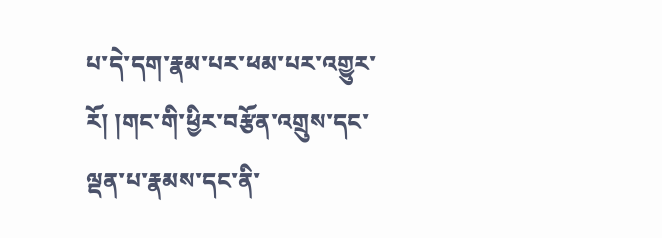པ་དེ་དག་རྣམ་པར་ཕམ་པར་འགྱུར་རོ། །གང་གི་ཕྱིར་བརྩོན་འགྲུས་དང་ལྡན་པ་རྣམས་དང་ནི་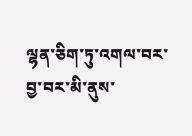ལྷན་ཅིག་ཏུ་འགལ་བར་བྱ་བར་མི་ནུས་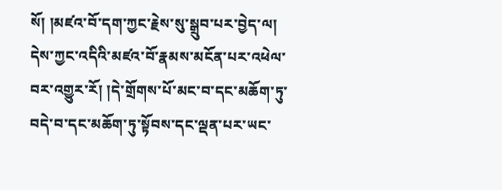སོ། །མཛའ་བོ་དག་ཀྱང་རྗེས་སུ་སྒྲུབ་པར་བྱེད་ལ། དེས་ཀྱང་འདིའི་མཛའ་བོ་རྣམས་མངོན་པར་འཕེལ་བར་འགྱུར་རོ། །དེ་གྲོགས་པོ་མང་བ་དང་མཆོག་ཏུ་བདེ་བ་དང་མཆོག་ཏུ་སྟོབས་དང་ལྡན་པར་ཡང་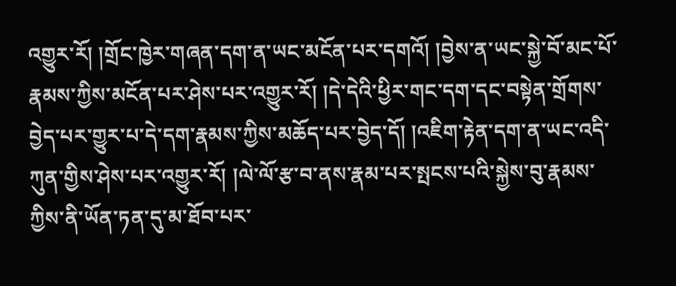འགྱུར་རོ། །གྲོང་ཁྱེར་གཞན་དག་ན་ཡང་མངོན་པར་དགའོ། །བྱེས་ན་ཡང་སྐྱེ་བོ་མང་པོ་རྣམས་ཀྱིས་མངོན་པར་ཤེས་པར་འགྱུར་རོ། །དེ་དེའི་ཕྱིར་གང་དག་དང་བསྟེན་གྲོགས་བྱེད་པར་གྱུར་པ་དེ་དག་རྣམས་ཀྱིས་མཆོད་པར་བྱེད་དོ། །འཇིག་རྟེན་དག་ན་ཡང་འདི་ཀུན་གྱིས་ཤེས་པར་འགྱུར་རོ། །ལེ་ལོ་རྩ་བ་ནས་རྣམ་པར་སྤངས་པའི་སྐྱེས་བུ་རྣམས་ཀྱིས་ནི་ཡོན་ཏན་དུ་མ་ཐོབ་པར་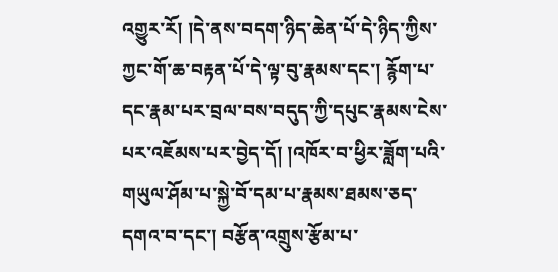འགྱུར་རོ། །དེ་ནས་བདག་ཉིད་ཆེན་པོ་དེ་ཉིད་ཀྱིས་ཀྱང་གོ་ཆ་བརྟན་པོ་དེ་ལྟ་བུ་རྣམས་དང་། རྙོག་པ་དང་རྣམ་པར་བྲལ་བས་བདུད་ཀྱི་དཔུང་རྣམས་ངེས་པར་འཇོམས་པར་བྱེད་དོ། །འཁོར་བ་ཕྱིར་ཟློག་པའི་གཡུལ་ཤོམ་པ་སྐྱེ་བོ་དམ་པ་རྣམས་ཐམས་ཅད་དགའ་བ་དང་། བརྩོན་འགྲུས་རྩོམ་པ་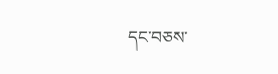དང་བཅས་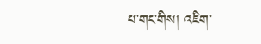པ་གང་གིས། འཇིག་